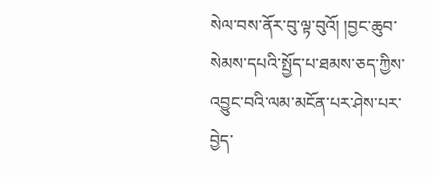སེལ་བས་ནོར་བུ་ལྟ་བུའོ། །བྱང་ཆུབ་སེམས་དཔའི་སྤྱོད་པ་ཐམས་ཅད་ཀྱིས་འབྱུང་བའི་ལམ་མངོན་པར་ཤེས་པར་བྱེད་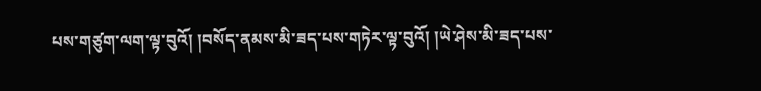པས་གཙུག་ལག་ལྟ་བུའོ། །བསོད་ནམས་མི་ཟད་པས་གཏེར་ལྟ་བུའོ། །ཡེ་ཤེས་མི་ཟད་པས་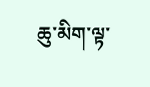ཆུ་མིག་ལྟ་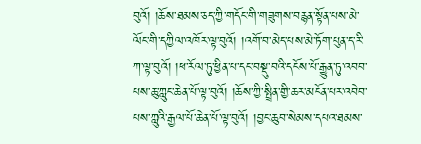བུའོ། །ཆོས་ཐམས་ཅད་ཀྱི་གདོང་གི་གཟུགས་བརྙན་སྟོན་པས་མེ་ལོང་གི་དཀྱིལ་འཁོར་ལྟ་བུའོ། །འགོ་བ་མེད་པས་མེ་ཏོག་པུན་ད་རི་ཀ་ལྟ་བུའོ། །ཕ་རོལ་ཏུ་ཕྱིན་པ་དང་བསྡུ་བའི་དངོས་པོ་རྒྱུན་ཏུ་འབབ་པས་ཆུ་ཀླུང་ཆེན་པོ་ལྟ་བུའོ། །ཆོས་ཀྱི་སྤྲིན་གྱི་ཆར་མངོན་པར་འབེབ་པས་ཀླུའི་རྒྱལ་པོ་ཆེན་པོ་ལྟ་བུའོ། །བྱང་ཆུབ་སེམས་དཔའ་ཐམས་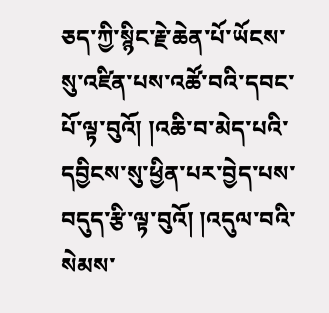ཅད་ཀྱི་སྙིང་རྗེ་ཆེན་པོ་ཡོངས་སུ་འཛིན་པས་འཚོ་བའི་དབང་པོ་ལྟ་བུའོ། །འཆི་བ་མེད་པའི་དབྱིངས་སུ་ཕྱིན་པར་བྱེད་པས་བདུད་རྩི་ལྟ་བུའོ། །འདུལ་བའི་སེམས་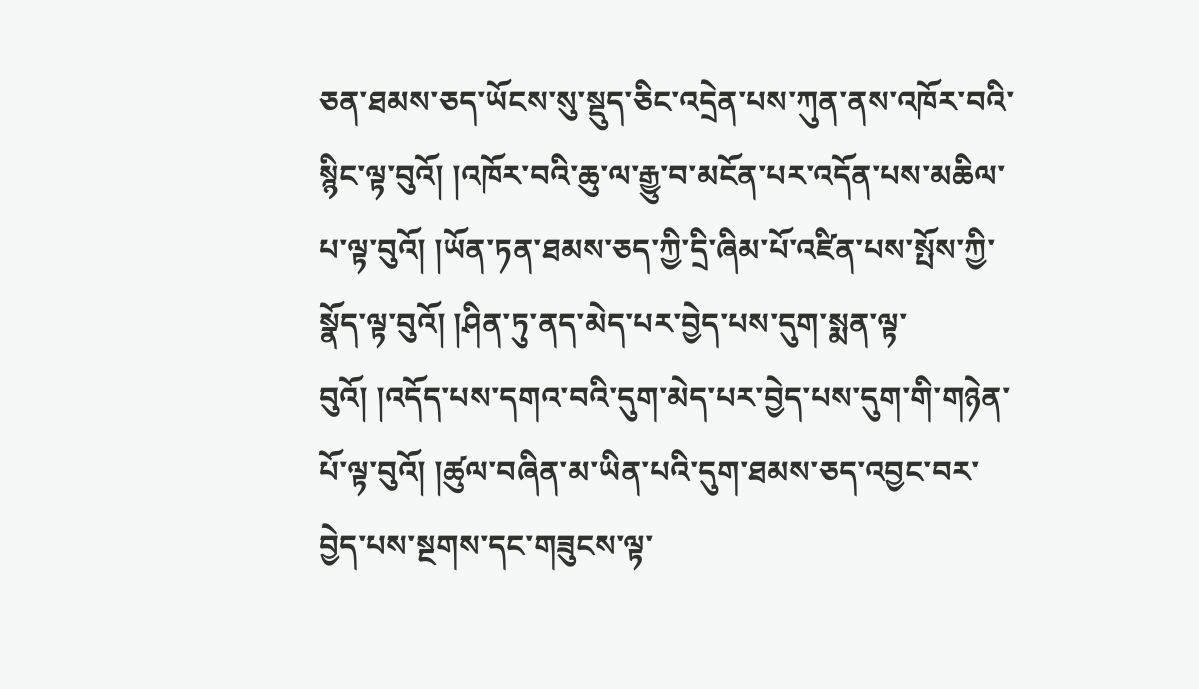ཅན་ཐམས་ཅད་ཡོངས་སུ་སྡུད་ཅིང་འདྲེན་པས་ཀུན་ནས་འཁོར་བའི་སྙིང་ལྟ་བུའོ། །འཁོར་བའི་ཆུ་ལ་རྒྱུ་བ་མངོན་པར་འདོན་པས་མཆིལ་པ་ལྟ་བུའོ། །ཡོན་ཏན་ཐམས་ཅད་ཀྱི་དྲི་ཞིམ་པོ་འཛིན་པས་སྤོས་ཀྱི་སྣོད་ལྟ་བུའོ། །ཤིན་ཏུ་ནད་མེད་པར་བྱེད་པས་དུག་སྨན་ལྟ་བུའོ། །འདོད་པས་དགའ་བའི་དུག་མེད་པར་བྱེད་པས་དུག་གི་གཉེན་པོ་ལྟ་བུའོ། །ཚུལ་བཞིན་མ་ཡིན་པའི་དུག་ཐམས་ཅད་འབྱང་བར་བྱེད་པས་སྔགས་དང་གཟུངས་ལྟ་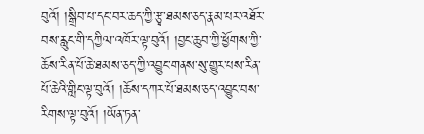བུའོ། །སྒྲིབ་པ་དང་བར་ཆད་ཀྱི་རྩྭ་ཐམས་ཅད་རྣམ་པར་འཐོར་བས་རླུང་གི་དཀྱིལ་འཁོར་ལྟ་བུའོ། །བྱང་ཆུབ་ཀྱི་ཕྱོགས་ཀྱི་ཆོས་རིན་པོ་ཆེ་ཐམས་ཅད་ཀྱི་འབྱུང་གནས་སུ་གྱུར་པས་རིན་པོ་ཆེའི་གླིང་ལྟ་བུའོ། །ཆོས་དཀར་པོ་ཐམས་ཅད་འབྱུང་བས་རིགས་ལྟ་བུའོ། །ཡོན་ཏན་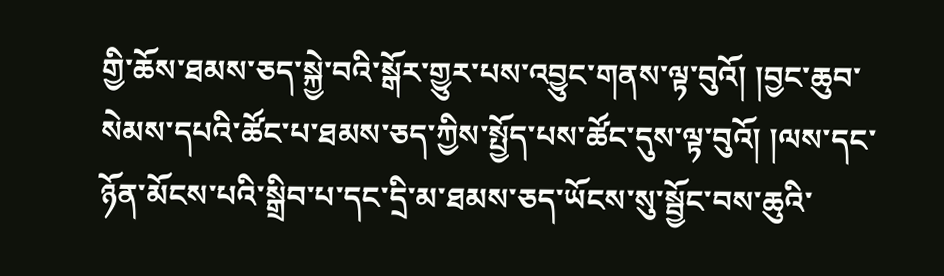གྱི་ཆོས་ཐམས་ཅད་སྐྱེ་བའི་སྒོར་གྱུར་པས་འབྱུང་གནས་ལྟ་བུའོ། །བྱང་ཆུབ་སེམས་དཔའི་ཚོང་པ་ཐམས་ཅད་ཀྱིས་སྤྱོད་པས་ཚོང་དུས་ལྟ་བུའོ། །ལས་དང་ཉོན་མོངས་པའི་སྒྲིབ་པ་དང་དྲི་མ་ཐམས་ཅད་ཡོངས་སུ་སྦྱོང་བས་ཆུའི་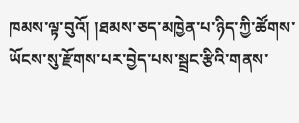ཁམས་ལྟ་བུའོ། །ཐམས་ཅད་མཁྱེན་པ་ཉིད་ཀྱི་ཚོགས་ཡོངས་སུ་རྫོགས་པར་བྱེད་པས་སྦྲང་རྩིའི་གནས་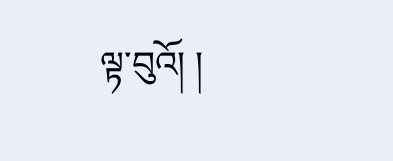ལྟ་བུའོ། །